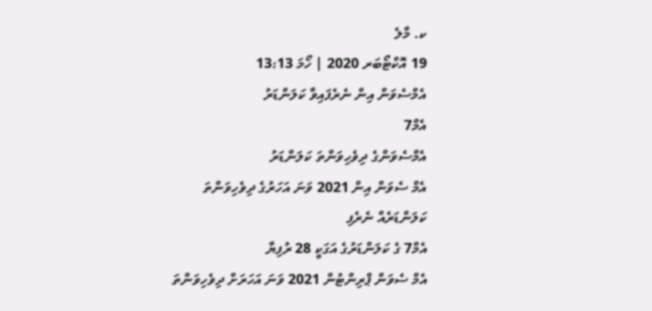ކ. މާލެ
19 އޮކްޓޯބަރ 2020 | ހޯމަ 13:13
އެމްސެވަން އިން ނެރެފައިވާ ކަލަންޑަރު
އެމް7
އެމްސެވަންގެ ދިވެހިވަންތަ ކަލަންޑަރު
އެމް ސެވަން އިން 2021 ވަނަ އަހަރުގެ ދިވެހިވަންތަ ކަލަންޑަރެއް ނެރެފި
އެމް7 ގެ ކަލަންޑަރުގެ އަގަކީ 28 ރުފިޔާ
އެމް ސެވަން ޕްރިންޓުން 2021 ވަނަ އަހަރަށް ދިވެހިވަންތަ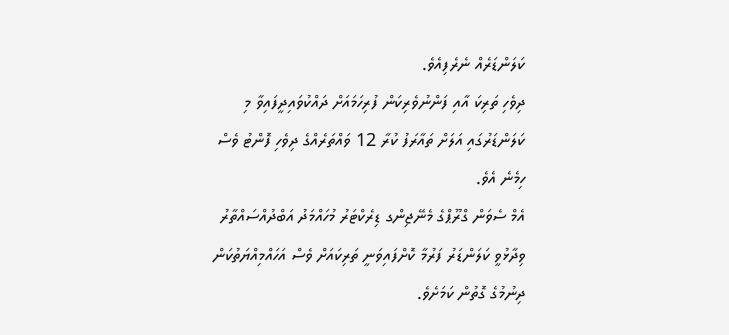ކަލަންޑަރެއް ނެރެފިއެވެ.
ދިވެހި ތަރިކަ އާއި ފަންނުވެރިކަން ފުރިހަމައަށް ދައްކުވައިދީފައިވާ މި ކަލަންޑަރުގައި އަލަށް ތައާރަފު ކުރާ 12 ވައްތަރެއްގެ ދިވެހި ފޮންޓު ވެސް ހިމެނެ އެވެ.
އެމް ސެވަން ގްރޫޕްގެ މެނޭޖިންގ ޑިރެކްޓަރު މުހައްމަދު އަބްދުއްސައްތާރު ވިދާޅުވީ ކަލަންޑަރު ފަރުމާ ކޮށްފައިވަނީ ތަރިކައަށް ވެސް އަހައްމިއްޔަތުކަން ދިނުމުގެ ގޮތުން ކަމަށެވެ.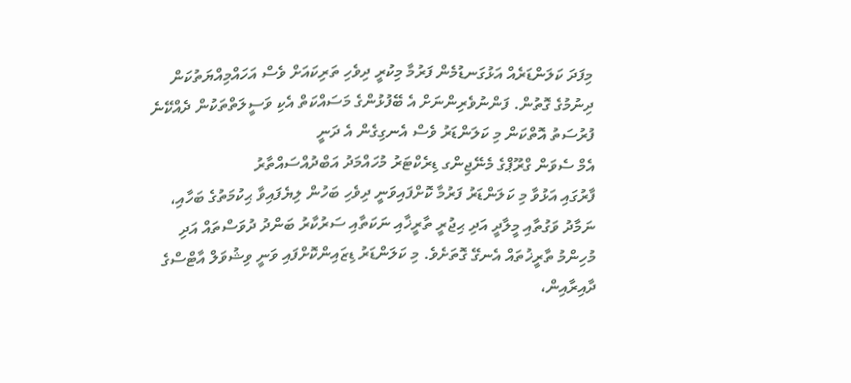މިފަދަ ކަލަންޑަރެއް އަޅުގަނޑުމެން ފަރުމާ މިކުރީ ދިވެހި ތަރިކައަށް ވެސް އަހައްމިއްޔަތުކަން ދިނުމުގެ ގޮތުން. ފަންނުވެރިންނަށް އެ ބޭފުޅުންގެ މަސައްކަތް އެކި ވަސީލަތްތަކުން ދެއްކޭނެ ފުރުސަތު އޮތްކަން މި ކަލަންޑަރު ވެސް އެނގިގެން އެ ދަނީ
އެމް ސެވަން ގްރޫޕްގެ މެނޭޖިންގ ޑިރެކްޓަރު މުހައްމަދު އަބްދުއްސައްތާރު
ފާރުގައި އަޅުވާ މި ކަލަންޑަރު ފަރުމާ ކޮށްފައިވަނީ ދިވެހި ބަހުން ލިޔެފައިވާ ޙިކުމަތުގެ ބަހާއި، ނަމާދު ވަގުތާއި މީލާދީ އަދި ޙިޖުރީ ތާރީޚާއި ނަކަތާއި ސަރުކާރު ބަންދު ދުވަސްތައް އަދި މުހިންމު ތާރީޚުތައް އެނގޭ ގޮތަށެވެ. މި ކަލަންޑަރު ޑިޒައިންކޮށްފައި ވަނީ ވިޝުވަލް އާޓްސްގެ ދާއިރާއިން،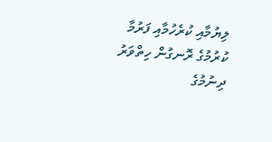ލިޔުމާއި ކުރެހުމާއި ފަރުމާ ކުރުމުގެ ރޮނގުން ހިތްވަރު ދިނުމުގެ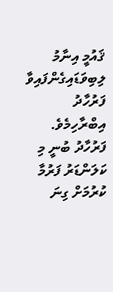ޤައުމީ އިނާމު ލިބިވަޑައިގެންފައިވާ ފަރުހާދު އިބްރާހިމެވެ. ފަރުހާދު ބުނީ މި ކަލަންޑަރު ފަރުމާ ކުރުމަށް ގިނަ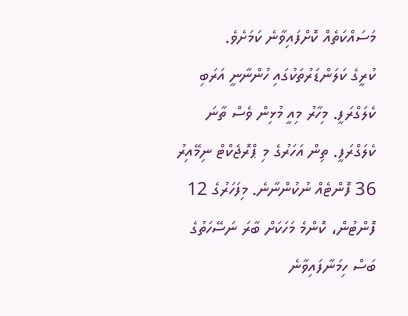މަސައްކަތެއް ކޮށްފައިވާނެ ކަމަށެވެ.
ކުރީގެ ކަލަންޑަރުތަކުގައި ހުންނާނީ އަރަބި ކެލަގްރަފީ. މިހާރު މިއީ މުޅިން ވެސް ތާނަ ކެލަގްރަފީ. ތިން އަހަރުގެ މި ޕްރޮޖެކްޓް ނިމޭއިރު 36 ފޮންޓެއް ނުކުންނާނެ. މިފަހަރުގެ 12 ފޮންޓުން، ކޮންމެ މަހަކަށް ބާރަ ނަސޭހަތުގެ ބަސް ހިމަނާފައިވާނެ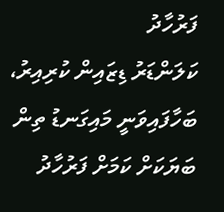ފަރުހާދު
ކަލަންޑަރު ޑިޒައިން ކުރިއިރު، ބަހާފައިވަނީ މައިގަނޑު ތިން ބަޔަކަށް ކަމަށް ފަރުހާދު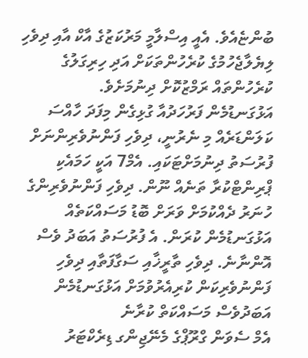ބުންޏެއެވެ. އެއީ އިސްލާމީ މަރުކަޒުގެ އާކް އާއި ދިވެހި ލިޔެލާޖެހުމުގެ ކުރެހުންތަކަށް އަދި ހިރިގަލުގެ ކުރެހުންތައް ރަމްޒުކޮށް ދިނުމަށެވެ.
އަޅުގަނޑުމެން ފަރުހަދުއާ ގުޅިގެން މިފަދަ ހާއްސަ ކަލަންޑަރެއް މި ނެރުނީ، ދިވެހި ފަންނުވެރިންނަށް ފުރުސަތު ދިނުމަށްޓަކައި. އެމް7 އަކީ ހަމައެކި ޕްރިންޓްކުރާ ތަނެއް ނޫން. ދިވެހި ފަންނުވެރިންގެ ހުނަރު ދެއްކުމަށް ވަރަށް ބޮޑު މަސައްކަތެއް އަޅުގަނޑުމެން ކުރަން. އެ ފުރުސަތު އަބަދު ވެސް އޮންނާނެ. ދިވެހި ތާރީޚާއި ސަގާފަތާއި ދިވެހި ފަންނުވެރިކަން ކުރިއެރުވުމަށް އަޅުގަނޑުމެން އަބަދުވެސް މަސައްކަތް ކުރާނެ
އެމް ސެވަން ގްރޫޕްގެ މެނޭޖިންގ ޑިރެކްޓަރު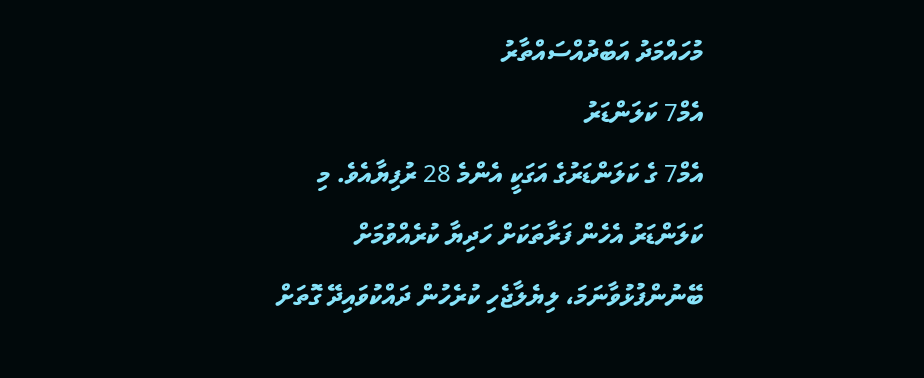މުހައްމަދު އަބްދުއްސައްތާރު
އެމް7 ކަލަންޑަރު
އެމް7 ގެ ކަލަންޑަރުގެ އަގަކީ އެންމެ 28 ރުފިޔާއެވެ. މި ކަލަންޑަރު އެހެން ފަރާތަކަށް ހަދިޔާ ކުރެއްވުމަށް ބޭނުންފުޅުވާނަމަ، ލިޔެލާޖެހި ކުރެހުން ދައްކުވައިދޭ ގޮތަށް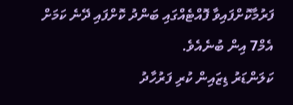ފަރުމާކޮށްފައިވާ ފޮއްޓެއްގައި ބަންދު ކޮށްފައި ދޭނެ ކަމަށް އެމް7 އިން ބުނެއެވެ.
ކަލަންޑަރު ޑިޒައިން ކުރި ފަރުހާދު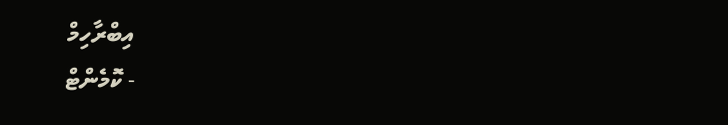އިބްރާހިމް
- ކޮމެންޓް